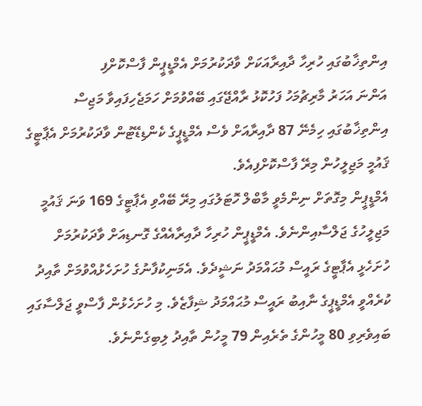އިންތިޚާބުގައި ހުރިހާ ދާއިރާއަކަށް ވާދަކުރުމަށް އެމްޑީޕީން ފާސްކޮށްފި
އަންނަ އަހަރު މާރިޗުމަހު ފަހުކޮޅު ރާއްޖޭގައި ބޭއްވުމަށް ހަމަޖެހިފައިވާ މަޖިސް އިންތިޚާބުގައި ހިމެނޭ 87 ދާއިރާއަށް ވެސް އެމްޑީޕީގެ ކެންޑިޑޭޓުން ވާދަކުރުމަށް އެޕާޓީގެ ޤައުމީ މަޖިލީހުން މިރޭ ފާސްކޮށްފިއެވެ.
އެމްޑީޕީން މިގޮތަށް ނިންމެވީ މާބްލް ހޮޓަލުގައި މިރޭ ބޭއްވި އެޕާޓީގެ 169 ވަނަ ޤައުމީ މަޖިލީހުގެ ޖަލްސާއިންނެވެ. އެމްޑީޕީން ހުރިހާ ދާއިރާއެއްގެ ގޮނޑިއަށް ވާދަކުރުމަށް ހުށަހެޅީ އެޕާޓީގެ ރައީސް މުޙައްމަދު ނަޝީދެވެ. އެމަނިކުފާނުގެ ހުށަހެޅުއްވުމަށް ތާއިދު ކުރެއްވީ އެމްޑީޕީގެ ނާއިބު ރައީސް މުޙައްމަދު ޝިފާޒެވެ. މި ހުށަހެޅުން ފާސްވީ ޖަލްސާގައި ބައިވެރިވި 80 މީހުންގެ ތެރެއިން 79 މީހުން ތާއިދު ލިބިގެންނެވެ.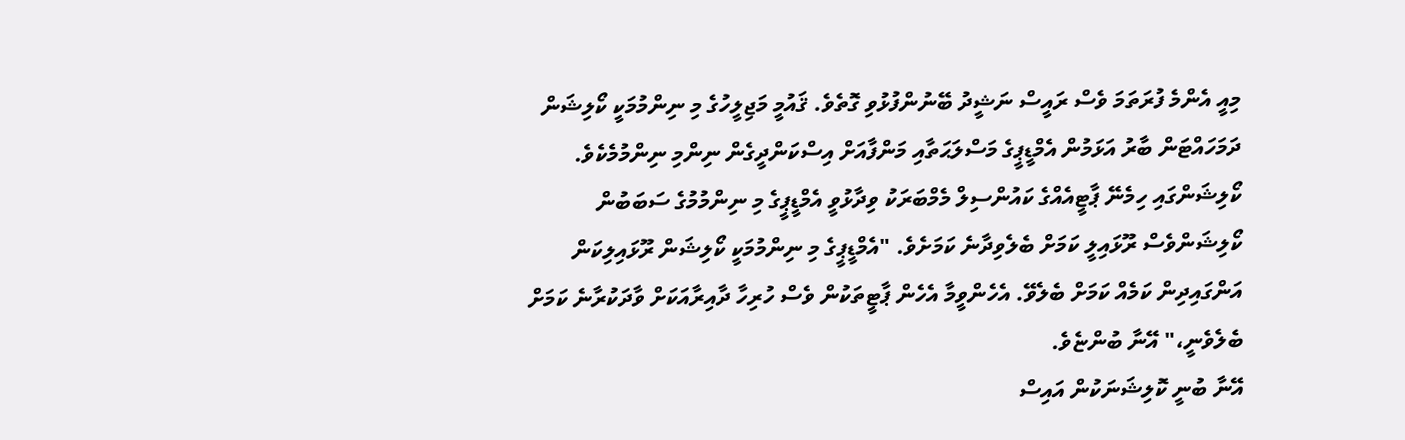މިއީ އެންމެ ފުރަތަމަ ވެސް ރައީސް ނަޝީދު ބޭނުންފުޅުވި ގޮތެވެ. ޤައުމީ މަޖިލީހުގެ މި ނިންމުމަކީ ކޯލިޝަން ދަމަހައްޓަން ބާރު އަޅަމުން އެމްޑީޕީގެ މަސްލަޙަތާއި މަންފާއަށް އިސްކަންދީގެން ނިންމި ނިންމުމެކެވެ.
ކޯލިޝަންގައި ހިމެނޭ ޕާޓީއެއްގެ ކައުންސިލް މެމްބަރަކު ވިދާޅުވީ އެމްޑީޕީގެ މި ނިންމުމުގެ ސަބަބުން ކޯލިޝަންވެސް ރޫޅައިލީ ކަމަށް ބެލެވިދާނެ ކަމަށެވެ. "އެމްޑީޕީގެ މި ނިންމުމަކީ ކޯލިޝަން ރޫޅައިލިކަން އަންގައިދިން ކަމެއް ކަމަށް ބެލެވޭ. އެހެންވީމާ އެހެން ޕާޓީތަކުން ވެސް ހުރިހާ ދާއިރާއަކަށް ވާދަކުރާނެ ކަމަށް ބެލެވެނީ،" އޭނާ ބުންޏެވެ.
އޭނާ ބުނީ ކޮލިޝަނަކުން އައިސް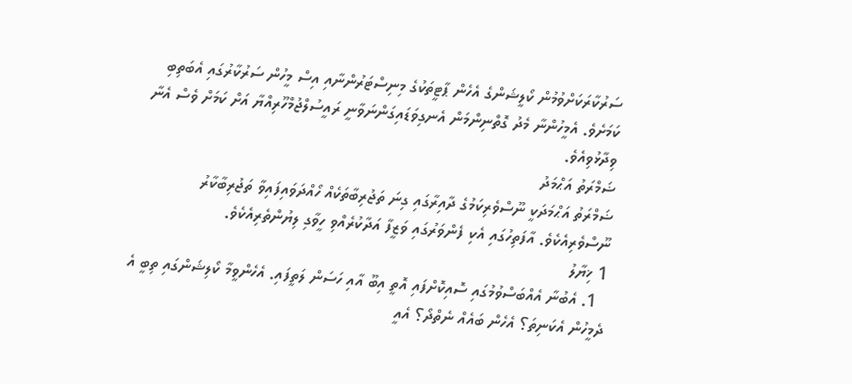ސަރުކާރަކަށްވުމުން ކޯލީޝަންގެ އެހެން ޕާޓީތަކުގެ މިނިސްޓަރުންނާއި އިސް މީހުން ސަރުކާރުގައި އެބަތިބި ކަމަށެވެ. އެމީހުންނާ މެދު ގޮތްނިންމަން އެނގިވަޑައިގަންނަވާނީ ރައީސުލްޖުމްހޫރިއްޔާ އަށް ކަމަށް ވެސް އެނާ ވިދާޅުވިއެވެ.
ޟަމްރަތު އަޙްމަދު
ޟަމްރަތު އަޙްމަދަކީ ނޫސްވެރިކަމުގެ ދާއިރާގައި ގިނަ ތަޖުރިބާތަކެއް ހޯއްދަވައިފައިވާ ތަޖުރިބާކާރު ނޫސްވެރިއެކެވެ. އާފަތިހުގައި އެކި ފެންވަރުގައި ވަޒީފާ އަދާކުރެއްވި ހީވާގި ލިޔުންތެރިއެކެވެ.
1 ޚިޔާލު
  1. އެބުނާ އެއްބަސްވުމުގައި ސޮއިކޮށްފައި އޮތީ އިބޫ އާއި ހަސަން ލަތީފައި. އެހެންވީމާ ކޯލިޝަންގައި ތިބީ އެ ދެމީހުން އެކަނިތަ؟ އެހެން ބައެއް ނެތްދޯ؟ އެއީ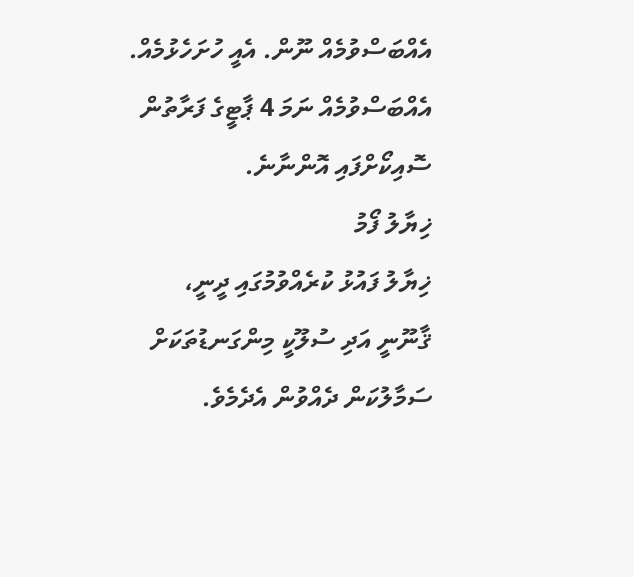އެއްބަސްވުމެއް ނޫން. އެއީ ހުށަހެޅުމެއް. އެއްބަސްވުމެއް ނަމަ 4 ޕާޓީގެ ފަރާތުން ސޮއިކޯށްފައި އޮންނާނެ.
ޚިޔާލު ފޯމު
ޚިޔާލު ފައުޅު ކުރެއްވުމުގައި ދީނީ، ޤާނޫނީ އަދި ސުލޫކީ މިންގަނޑުތަކަށް ސަމާލުކަން ދެއްވުން އެދެމެވެ.